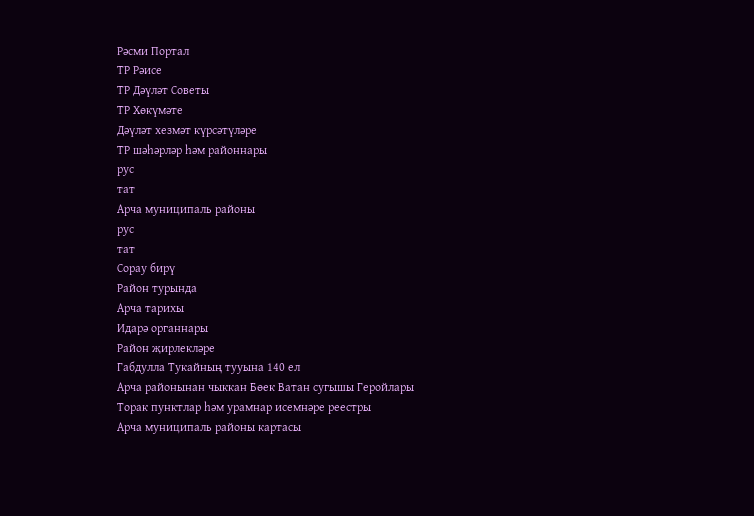Рәсми Портал
ТР Рәисе
ТР Дәүләт Советы
ТР Хөкүмәте
Дәүләт хезмәт күрсәтүләре
ТР шәһәрләр һәм районнары
рус
тат
Арча муниципаль районы
рус
тат
Сорау бирү
Район турында
Арча тарихы
Идарә органнары
Район җирлекләре
Габдулла Тукайның тууына 140 ел
Арча районынан чыккан Бөек Ватан сугышы Геройлары
Торак пунктлар һәм урамнар исемнәре реестры
Арча муниципаль районы картасы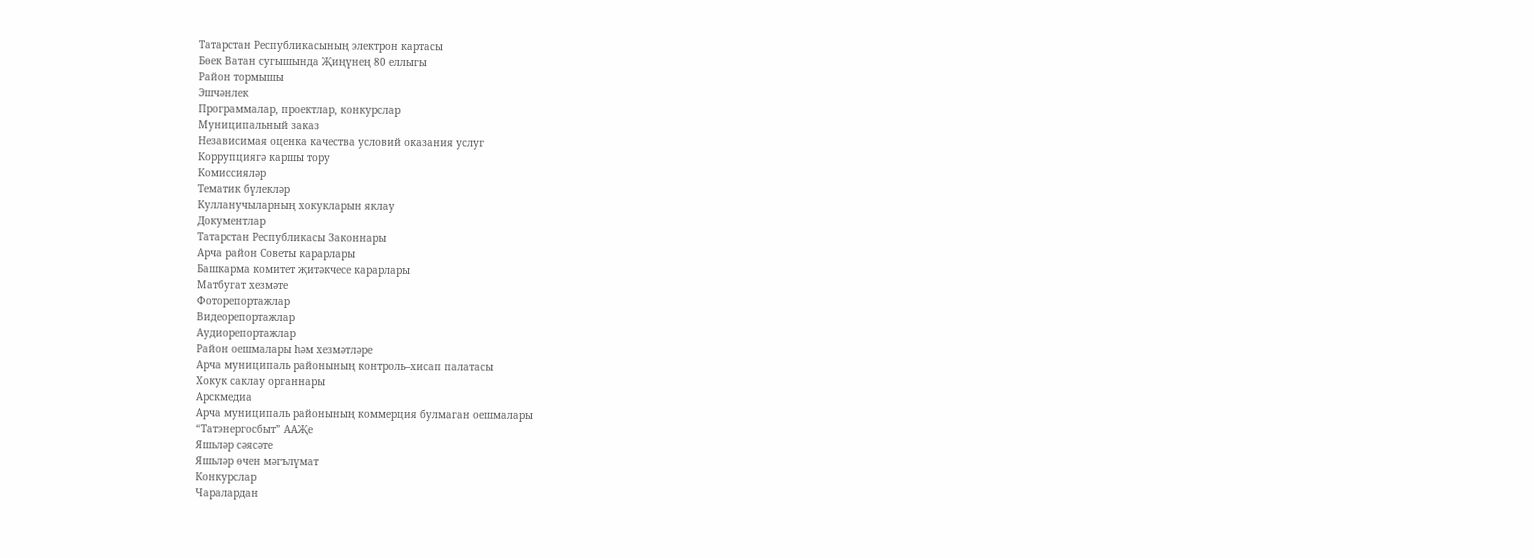Татарстан Республикасының электрон картасы
Бөек Ватан сугышында Җиңүнең 80 еллыгы
Район тормышы
Эшчәнлек
Программалар, проектлар, конкурслар
Муниципальный заказ
Независимая оценка качества условий оказания услуг
Коррупциягә каршы тору
Комиссияләр
Тематик бүлекләр
Кулланучыларның хокукларын яклау
Документлар
Татарстан Республикасы Законнары
Арча район Советы карарлары
Башкарма комитет җитәкчесе карарлары
Матбугат хезмәте
Фоторепортажлар
Видеорепортажлар
Аудиорепортажлар
Район оешмалары һәм хезмәтләре
Арча муниципаль районының контроль–хисап палатасы
Хокук саклау органнары
Арскмедиа
Арча муниципаль районының коммерция булмаган оешмалары
“Татэнергосбыт” ААҖе
Яшьләр сәясәте
Яшьләр өчен мәгълүмат
Конкурслар
Чаралардан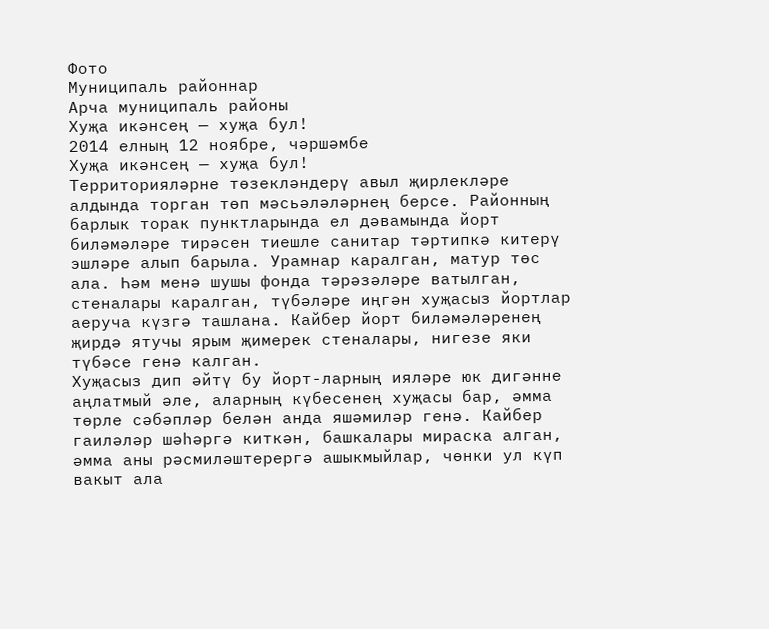Фото
Муниципаль районнар
Арча муниципаль районы
Хуҗа икәнсең — хуҗа бул!
2014 елның 12 ноябре, чәршәмбе
Хуҗа икәнсең — хуҗа бул!
Территорияләрне төзекләндерү авыл җирлекләре алдында торган төп мәсьәләләрнең берсе. Районның барлык торак пунктларында ел дәвамында йорт биләмәләре тирәсен тиешле санитар тәртипкә китерү эшләре алып барыла. Урамнар каралган, матур төс ала. Һәм менә шушы фонда тәрәзәләре ватылган, стеналары каралган, түбәләре иңгән хуҗасыз йортлар аеруча күзгә ташлана. Кайбер йорт биләмәләренең җирдә ятучы ярым җимерек стеналары, нигезе яки түбәсе генә калган.
Хуҗасыз дип әйтү бу йорт-ларның ияләре юк дигәнне аңлатмый әле, аларның күбесенең хуҗасы бар, әмма төрле сәбәпләр белән анда яшәмиләр генә. Кайбер гаиләләр шәһәргә киткән, башкалары мираска алган, әмма аны рәсмиләштерергә ашыкмыйлар, чөнки ул күп вакыт ала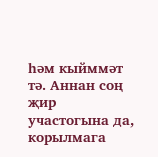һәм кыйммәт тә. Аннан соң җир участогына да, корылмага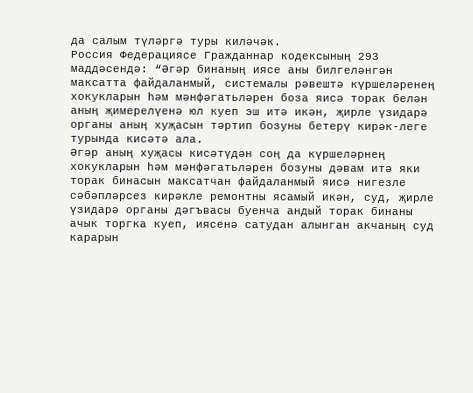да салым түләргә туры киләчәк.
Россия Федерациясе Гражданнар кодексының 293 маддәсендә: “Әгәр бинаның иясе аны билгеләнгән максатта файдаланмый, системалы рәвештә күршеләренең хокукларын һәм мәнфәгатьләрен боза яисә торак белән аның җимерелүенә юл куеп эш итә икән, җирле үзидарә органы аның хуҗасын тәртип бозуны бетерү кирәк-леге турында кисәтә ала.
Әгәр аның хуҗасы кисәтүдән соң да күршеләрнең хокукларын һәм мәнфәгатьләрен бозуны дәвам итә яки торак бинасын максатчан файдаланмый яисә нигезле сәбәпләрсез кирәкле ремонтны ясамый икән, суд, җирле үзидарә органы дәгъвасы буенча андый торак бинаны ачык торгка куеп, иясенә сатудан алынган акчаның суд карарын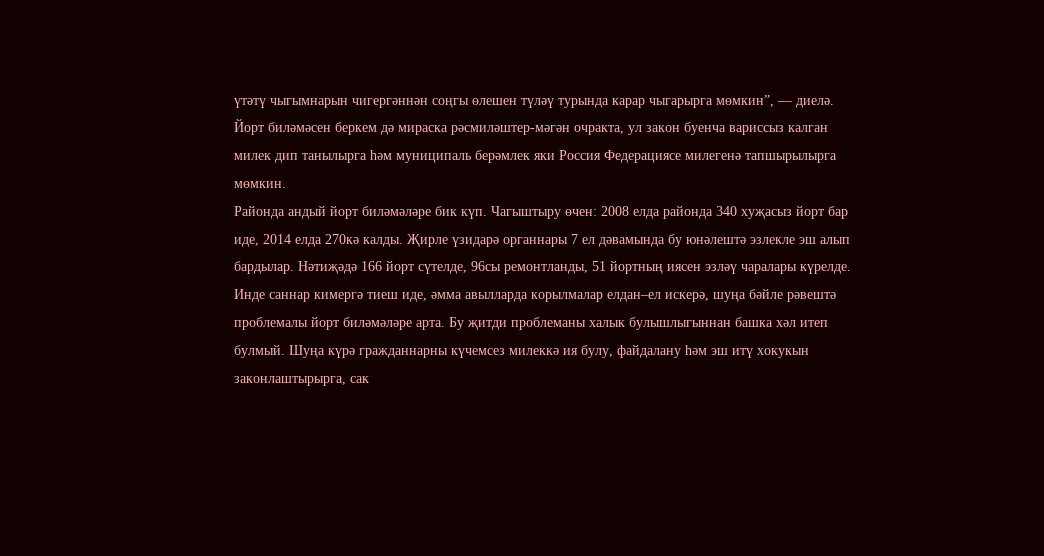үтәтү чыгымнарын чигергәннән соңгы өлешен түләү турында карар чыгарырга мөмкин”, — диелә.
Йорт биләмәсен беркем дә мираска рәсмиләштер-мәгән очракта, ул закон буенча вариссыз калган милек дип танылырга һәм муниципаль берәмлек яки Россия Федерациясе милегенә тапшырылырга мөмкин.
Районда андый йорт биләмәләре бик күп. Чагыштыру өчен: 2008 елда районда 340 хуҗасыз йорт бар иде, 2014 елда 270кә калды. Җирле үзидарә органнары 7 ел дәвамында бу юнәлештә эзлекле эш алып бардылар. Нәтиҗәдә 166 йорт сүтелде, 96сы ремонтланды, 51 йортның иясен эзләү чаралары күрелде. Инде саннар кимергә тиеш иде, әмма авылларда корылмалар елдан–ел искерә, шуңа бәйле рәвештә проблемалы йорт биләмәләре арта. Бу җитди проблеманы халык булышлыгыннан башка хәл итеп булмый. Шуңа күрә гражданнарны күчемсез милеккә ия булу, файдалану һәм эш итү хокукын законлаштырырга, сак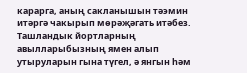карарга, аның сакланышын тәэмин итәргә чакырып мөрәҗәгать итәбез.
Ташландык йортларның авылларыбызның ямен алып утыруларын гына түгел, ә янгын һәм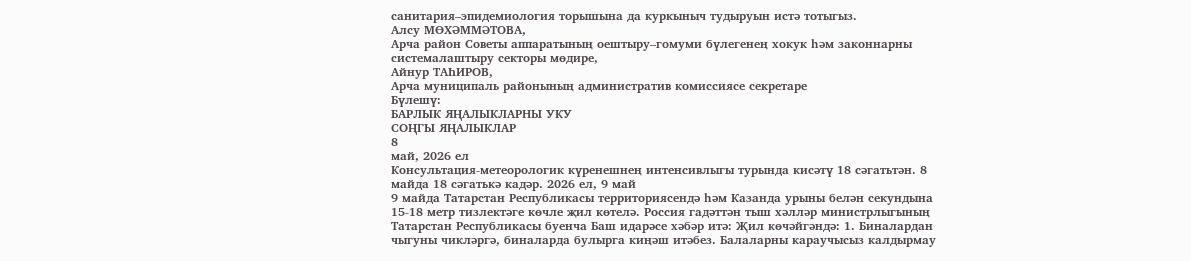санитария–эпидемиология торышына да куркыныч тудыруын истә тотыгыз.
Алсу МӨХӘММӘТОВА,
Арча район Советы аппаратының оештыру–гомуми бүлегенең хокук һәм законнарны
системалаштыру секторы мөдире,
Айнур ТАҺИРОВ,
Арча муниципаль районының административ комиссиясе секретаре
Бүлешү:
БАРЛЫК ЯҢАЛЫКЛАРНЫ УКУ
СОҢГЫ ЯҢАЛЫКЛАР
8
май, 2026 ел
Консультация-метеорологик күренешнең интенсивлыгы турында кисәтү 18 сәгатьтән. 8 майда 18 сәгатькә кадәр. 2026 ел, 9 май
9 майда Татарстан Республикасы территориясендә һәм Казанда урыны белән секундына 15-18 метр тизлектәге көчле җил көтелә. Россия гадәттән тыш хәлләр министрлыгының Татарстан Республикасы буенча Баш идарәсе хәбәр итә: Җил көчәйгәндә: 1. Биналардан чыгуны чикләргә, биналарда булырга киңәш итәбез. Балаларны караучысыз калдырмау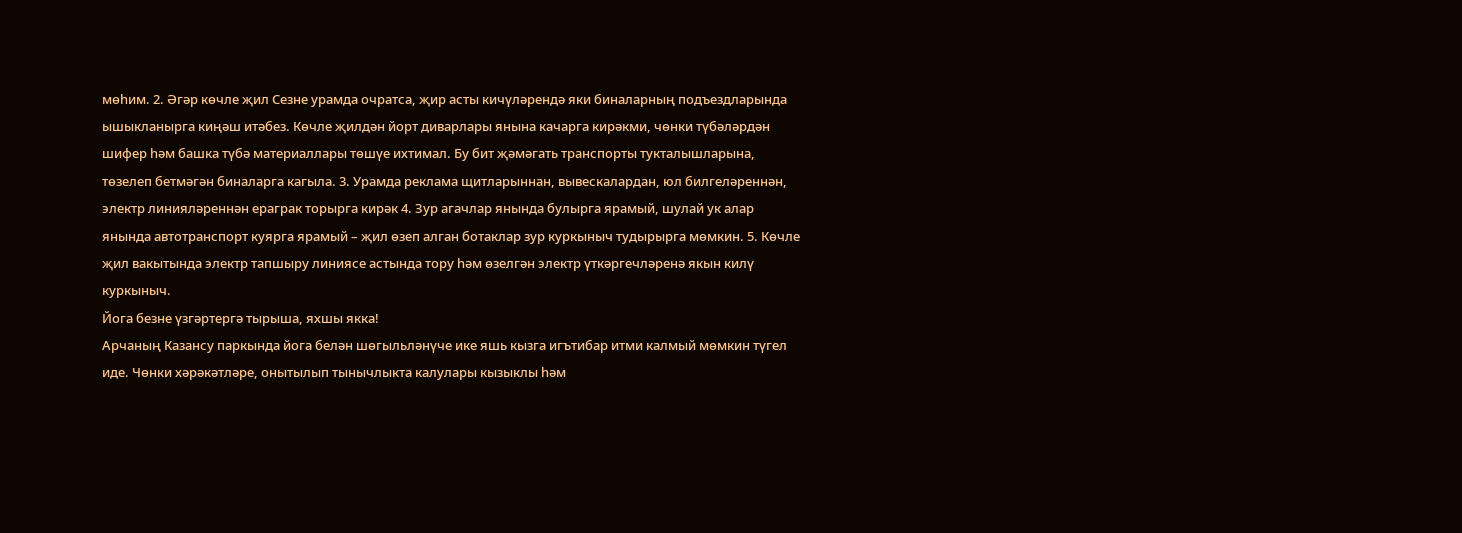мөһим. 2. Әгәр көчле җил Сезне урамда очратса, җир асты кичүләрендә яки биналарның подъездларында ышыкланырга киңәш итәбез. Көчле җилдән йорт диварлары янына качарга кирәкми, чөнки түбәләрдән шифер һәм башка түбә материаллары төшүе ихтимал. Бу бит җәмәгать транспорты тукталышларына, төзелеп бетмәгән биналарга кагыла. 3. Урамда реклама щитларыннан, вывескалардан, юл билгеләреннән, электр линияләреннән ераграк торырга кирәк 4. Зур агачлар янында булырга ярамый, шулай ук алар янында автотранспорт куярга ярамый – җил өзеп алган ботаклар зур куркыныч тудырырга мөмкин. 5. Көчле җил вакытында электр тапшыру линиясе астында тору һәм өзелгән электр үткәргечләренә якын килү куркыныч.
Йога безне үзгәртергә тырыша, яхшы якка!
Арчаның Казансу паркында йога белән шөгыльләнүче ике яшь кызга игътибар итми калмый мөмкин түгел иде. Чөнки хәрәкәтләре, онытылып тынычлыкта калулары кызыклы һәм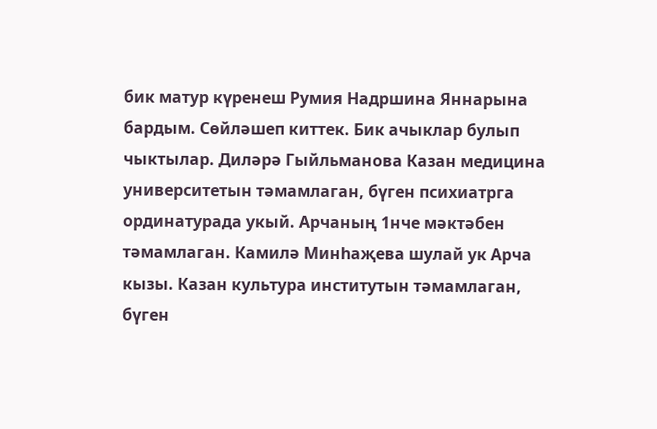бик матур күренеш Румия Надршина Яннарына бардым. Сөйләшеп киттек. Бик ачыклар булып чыктылар. Диләрә Гыйльманова Казан медицина университетын тәмамлаган, бүген психиатрга ординатурада укый. Арчаның 1нче мәктәбен тәмамлаган. Камилә Минһаҗева шулай ук Арча кызы. Казан культура институтын тәмамлаган, бүген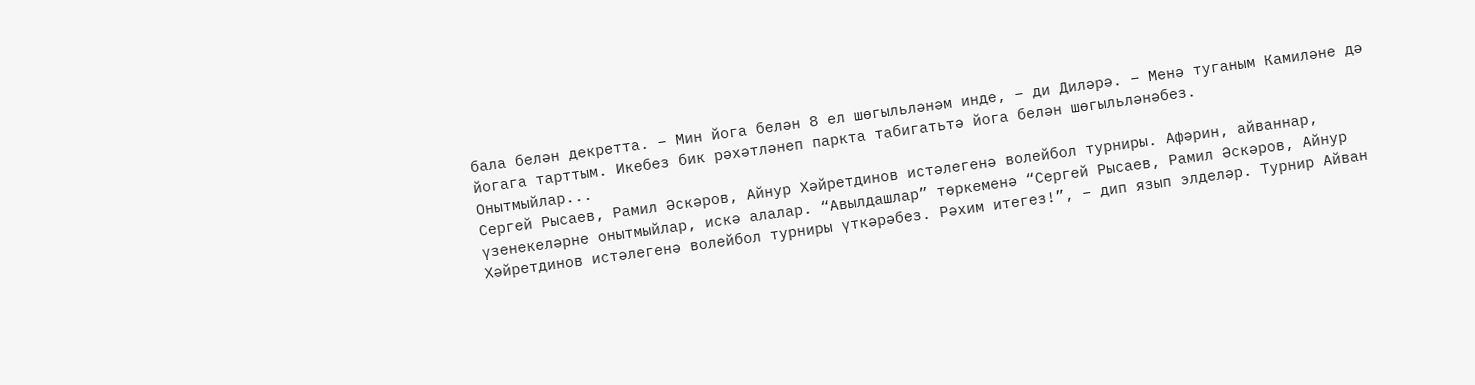бала белән декретта. – Мин йога белән 8 ел шөгыльләнәм инде, – ди Диләрә. – Менә туганым Камиләне дә йогага тарттым. Икебез бик рәхәтләнеп паркта табигатьтә йога белән шөгыльләнәбез.
Онытмыйлар...
Сергей Рысаев, Рамил Әскәров, Айнур Хәйретдинов истәлегенә волейбол турниры. Афәрин, айваннар, үзенекеләрне онытмыйлар, искә алалар. “Авылдашлар” төркеменә “Сергей Рысаев, Рамил Әскәров, Айнур Хәйретдинов истәлегенә волейбол турниры үткәрәбез. Рәхим итегез!”, – дип язып элделәр. Турнир Айван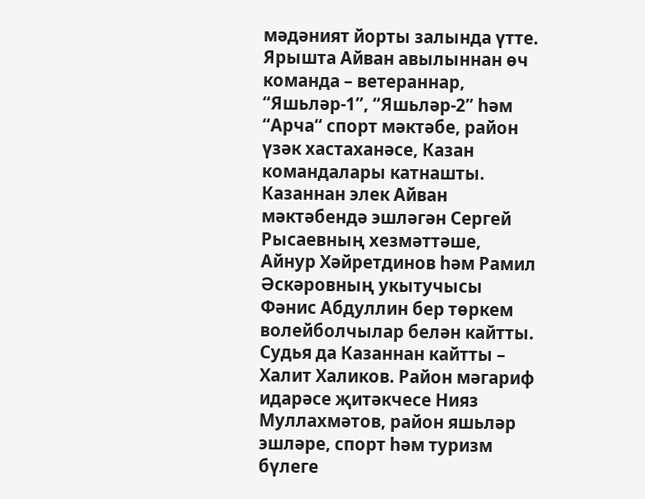мәдәният йорты залында үтте. Ярышта Айван авылыннан өч команда – ветераннар, “Яшьләр-1”, “Яшьләр-2” һәм “Арча“ спорт мәктәбе, район үзәк хастаханәсе, Казан командалары катнашты. Казаннан элек Айван мәктәбендә эшләгән Сергей Рысаевның хезмәттәше, Айнур Хәйретдинов һәм Рамил Әскәровның укытучысы Фәнис Абдуллин бер төркем волейболчылар белән кайтты. Судья да Казаннан кайтты – Халит Халиков. Район мәгариф идарәсе җитәкчесе Нияз Муллахмәтов, район яшьләр эшләре, спорт һәм туризм бүлеге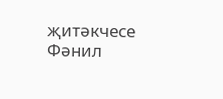җитәкчесе Фәнил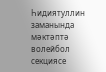Һидиятуллин заманында мәктәптә волейбол секциясе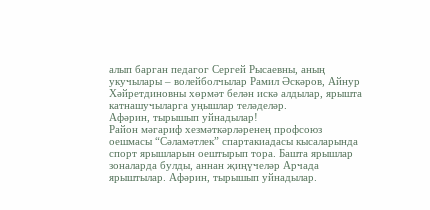алып барган педагог Сергей Рысаевны, аның укучылары – волейболчылар Рамил Әскәров, Айнур Хәйретдиновны хөрмәт белән искә алдылар, ярышта катнашучыларга уңышлар теләделәр.
Афәрин, тырышып уйнадылар!
Район мәгариф хезмәткәрләренең профсоюз оешмасы “Сәламәтлек” спартакиадасы кысаларында спорт ярышларын оештырып тора. Башта ярышлар зоналарда булды, аннан җиңүчеләр Арчада ярыштылар. Афәрин, тырышып уйнадылар.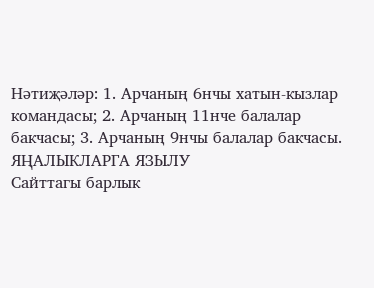Нәтиҗәләр: 1. Арчаның 6нчы хатын-кызлар командасы; 2. Арчаның 11нче балалар бакчасы; 3. Арчаның 9нчы балалар бакчасы.
ЯҢАЛЫКЛАРГА ЯЗЫЛУ
Сайттагы барлык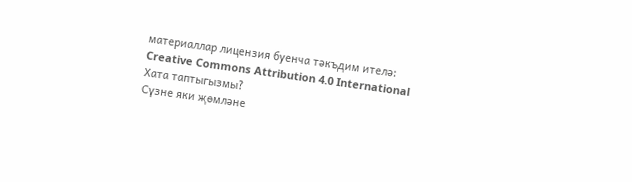материаллар лицензия буенча тәкъдим ителә:
Creative Commons Attribution 4.0 International
Хата таптыгызмы?
Сүзне яки җөмләне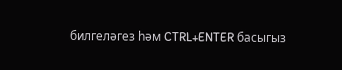билгеләгез һәм CTRL+ENTER басыгыз